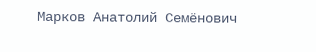Марков Анатолий Семёнович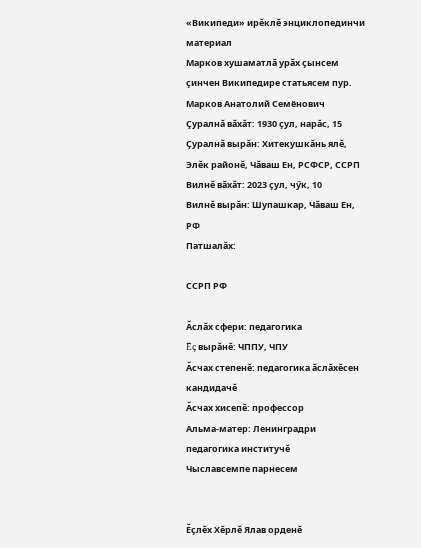«Википеди» ирĕклĕ энциклопединчи материал
Марков хушаматлă урăх çынсем çинчен Википедире статьясем пур.
Марков Анатолий Семёнович
Çуралнă вăхăт: 1930 çул, нарăс, 15
Çуралнă вырăн: Хитекушкăнь ялĕ, Элĕк районĕ, Чăваш Ен, РСФСР, ССРП
Вилнĕ вăхăт: 2023 çул, чӳк, 10
Вилнĕ вырăн: Шупашкар, Чăваш Ен, РФ
Патшалăх:

ССРП РФ

Ăслăх сфери: педагогика
Ĕç вырăнĕ: ЧППУ, ЧПУ
Ăсчах степенĕ: педагогика ăслăхĕсен кандидачĕ
Ăсчах хисепĕ: профессор
Альма-матер: Ленинградри педагогика институчĕ
Чыславсемпе парнесем


Ĕçлĕх Хĕрлĕ Ялав орденĕ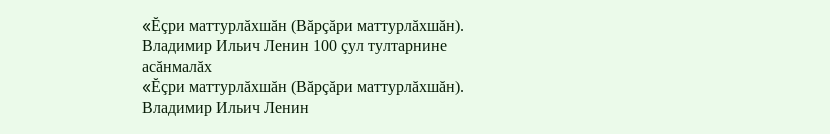«Ĕçри маттурлăхшăн (Вăрçăри маттурлăхшăн). Владимир Ильич Ленин 100 çул тултарнине асăнмалăх
«Ĕçри маттурлăхшăн (Вăрçăри маттурлăхшăн). Владимир Ильич Ленин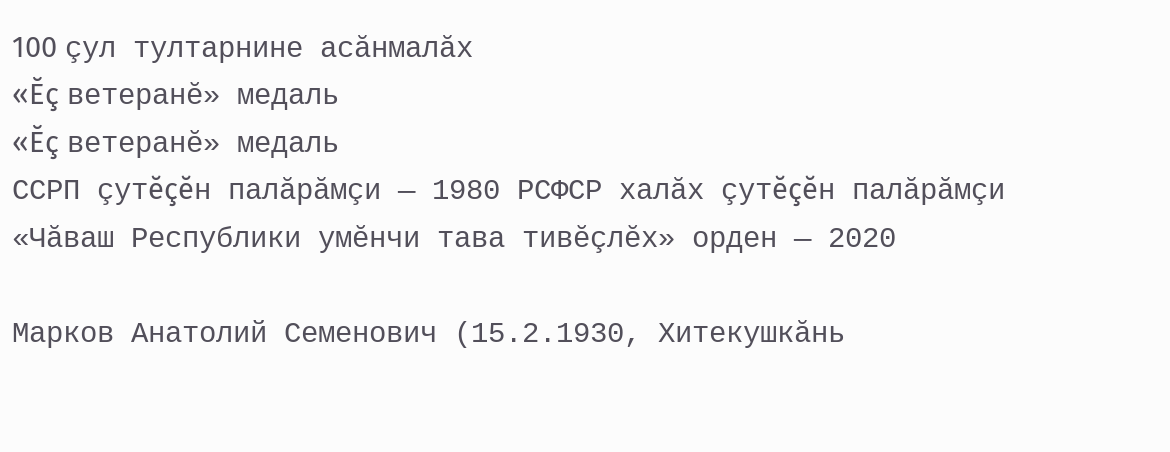100 çул тултарнине асăнмалăх
«Ĕç ветеранĕ» медаль
«Ĕç ветеранĕ» медаль
ССРП çутĕçĕн палăрăмçи — 1980 РСФСР халăх çутĕçĕн палăрăмçи
«Чăваш Республики умĕнчи тава тивĕçлĕх» орден — 2020

Марков Анатолий Семенович (15.2.1930, Хитекушкăнь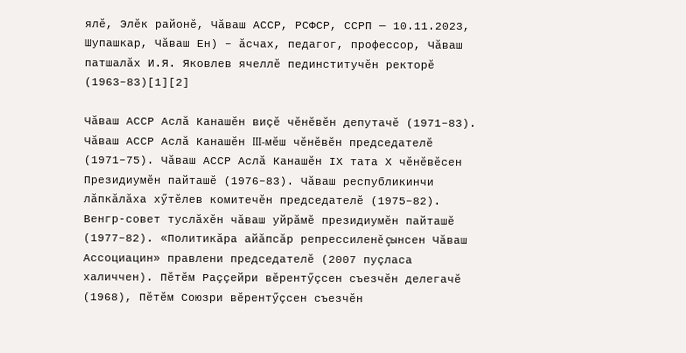ялĕ, Элĕк районĕ, Чăваш АССР, РСФСР, ССРП — 10.11.2023, Шупашкар, Чăваш Ен) – ăсчах, педагог, профессор, Чăваш патшалăх И.Я. Яковлев ячеллĕ пединститучĕн ректорĕ (1963–83)[1][2]

Чăваш АССР Аслă Канашĕн виçĕ чĕнĕвĕн депутачĕ (1971–83). Чăваш АССР Аслă Канашĕн III-мĕш чĕнĕвĕн председателĕ (1971–75). Чăваш АССР Аслă Канашĕн IХ тата Х чĕнĕвĕсен Президиумĕн пайташĕ (1976–83). Чăваш республикинчи лăпкăлăха хӳтĕлев комитечĕн председателĕ (1975–82). Венгр-совет туслăхĕн чăваш уйрăмĕ президиумĕн пайташĕ (1977–82). «Политикăра айăпсăр репрессиленĕ çынсен Чăваш Ассоциацин» правлени председателĕ (2007 пуçласа халиччен). Пĕтĕм Раççейри вĕрентӳçсен съезчĕн делегачĕ (1968), Пĕтĕм Союзри вĕрентӳçсен съезчĕн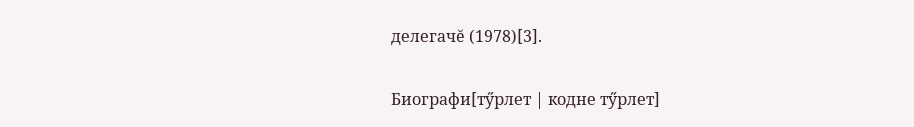делегачĕ (1978)[3].

Биографи[тӳрлет | кодне тӳрлет]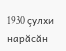1930 çулхи нарăсăн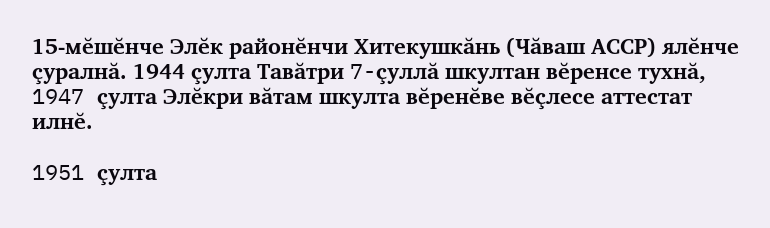15-мĕшĕнче Элĕк районĕнчи Хитекушкăнь (Чăваш АССР) ялĕнче çуралнă. 1944 çулта Тавăтри 7-çуллă шкултан вĕренсе тухнă, 1947 çулта Элĕкри вăтам шкулта вĕренĕве вĕçлесе аттестат илнĕ.

1951 çулта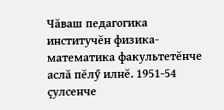Чăваш педагогика институчĕн физика-математика факультетĕнче аслă пĕлӳ илнĕ. 1951-54 çулсенче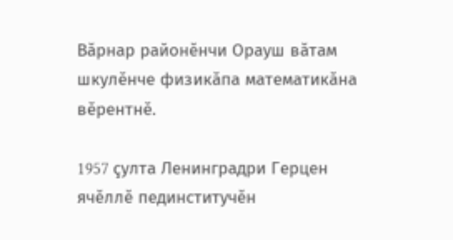Вăрнар районĕнчи Орауш вăтам шкулĕнче физикăпа математикăна вĕрентнĕ.

1957 çулта Ленинградри Герцен ячĕллĕ пединститучĕн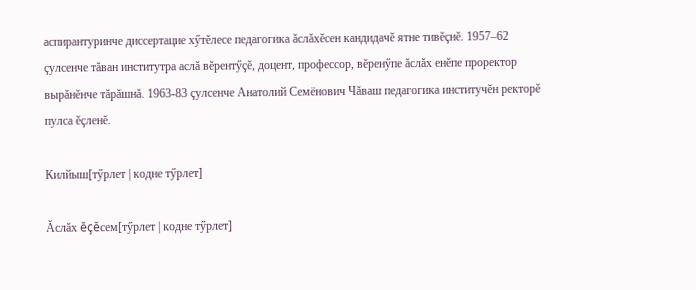аспирантуринче диссертацие хӳтĕлесе педагогика ăслăхĕсен кандидачĕ ятне тивĕçнĕ. 1957–62 çулсенче тăван институтра аслă вĕрентӳçĕ, доцент, профессор, вĕренӳпе ăслăх енĕпе проректор вырăнĕнче тăрăшнă. 1963-83 çулсенче Анатолий Семёнович Чăваш педагогика институчĕн ректорĕ пулса ĕçленĕ.

Килйыш[тӳрлет | кодне тӳрлет]

Ăслăх ĕçĕсем[тӳрлет | кодне тӳрлет]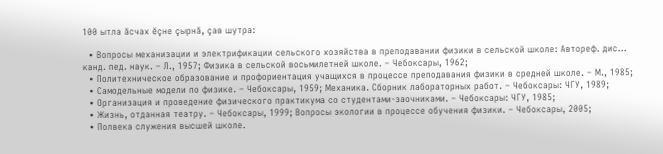100 ытла ăсчах ĕçне çырнă, çав шутра:

  • Вопросы механизации и электрификации сельского хозяйства в преподавании физики в сельской школе: Автореф. дис... канд. пед. наук. – Л., 1957; Физика в сельской восьмилетней школе. – Чебоксары, 1962;
  • Политехническое образование и профориентация учащихся в процессе преподавания физики в средней школе. – М., 1985;
  • Самодельные модели по физике. – Чебоксары, 1959; Механика. Сборник лабораторных работ. – Чебоксары: ЧГУ, 1989;
  • Организация и проведение физического практикума со студентами-заочниками. – Чебоксары: ЧГУ, 1985;
  • Жизнь, отданная театру. – Чебоксары, 1999; Вопросы экологии в процессе обучения физики. – Чебоксары, 2005;
  • Полвека служения высшей школе.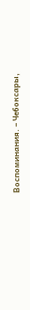Воспоминания. – Чебоксары,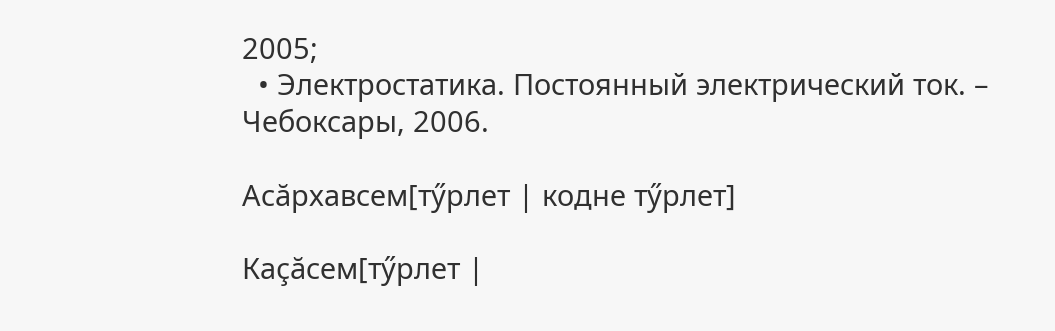2005;
  • Электростатика. Постоянный электрический ток. – Чебоксары, 2006.

Асăрхавсем[тӳрлет | кодне тӳрлет]

Каçăсем[тӳрлет |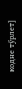кодне тӳрлет]